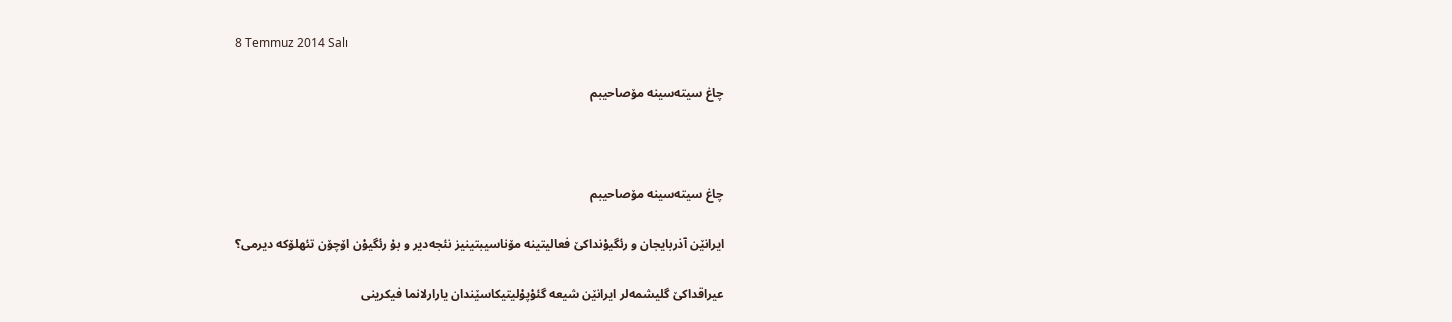8 Temmuz 2014 Salı

چاغ سیته‌سینه مۆصاحیبم



چاغ سیته‌سینه مۆصاحیبم

ایرانێن آذربایجان و رئگیوْنداکێ فعالیتینه مۆناسیبتینیز نئجه‌دیر و بۇ رئگیوْن اۆچۆن تئهلۆکه دیرمی؟

عیراقداکێ گلیشمه‌لر ایرانێن شیعه‌ گئوْپوْلیتیکاسێندان يارارلانما فیکرینی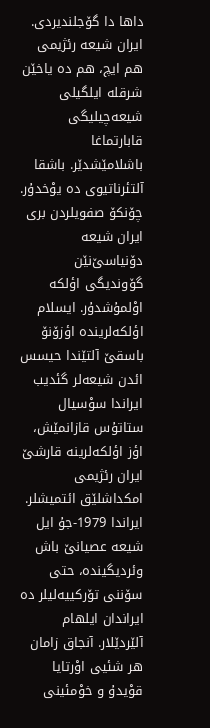داها دا گۆجلندیردی. ایران شیعه‌ رئژیمی هم ایچ، هم ده ياخێن شرقله ایلگیلی شیعه‌‌چیلیگی قابارتماغا باشلامێشدێر. باشقا آلتئرناتیوی ده يوْخدۇر. چۆنکۆ صفویلردن بری ایران شیعه‌ دۆنياسێ‌نێن گۆوندیگی اؤلکه اوْلمۇشدۇر. ایسلام اؤلکه‌لرینده اؤزۆنۆ باسقێ آلتێندا حیسس ائدن شیعه‌‌لر گئدیب ایراندا سوْسیال ستاتۇس قازانمێش، اؤز اؤلکه‌لرینه قارشێ ایران رئژیمی امکداشلێق ائتمیشلر. ایراندا 1979-جۇ ایل شیعه‌ عصیانێ باش وئردیگینده، حتی سۆننی تۆرکیيه‌لیلر ده ایراندان ایلهام آلێردێلار. آنجاق زامان هر شئيی اوْرتايا قوْيدۇ و خوْمئينی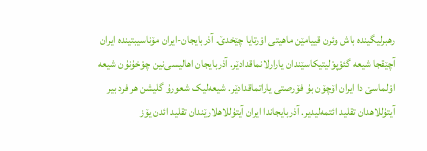رهبرلیگینده باش وئرن قیيامێن ماهیتی اوْرتايا چێخدێ. آذربایجان-ایران مۆناسیبتینده ایران آچێقجا شیعه‌ گئوْپوْلیتیکاسێندان يارارلانماقدادێر. آذربایجان اهالیسی‌نین چوْخۇنۇن شیعه‌ اوْلماسێ دا ایران اۆچۆن بۇ فۆرصتی ياراتماقدادێر. شیعه‌‌لیک شعورۇ گلیشن هر فرد بیر آيتۇللاهدان تقلید ائتمه‌لیدیر. آذربایجاندا ایران آيتۇللاهلارێندان تقلید ائدن يۆز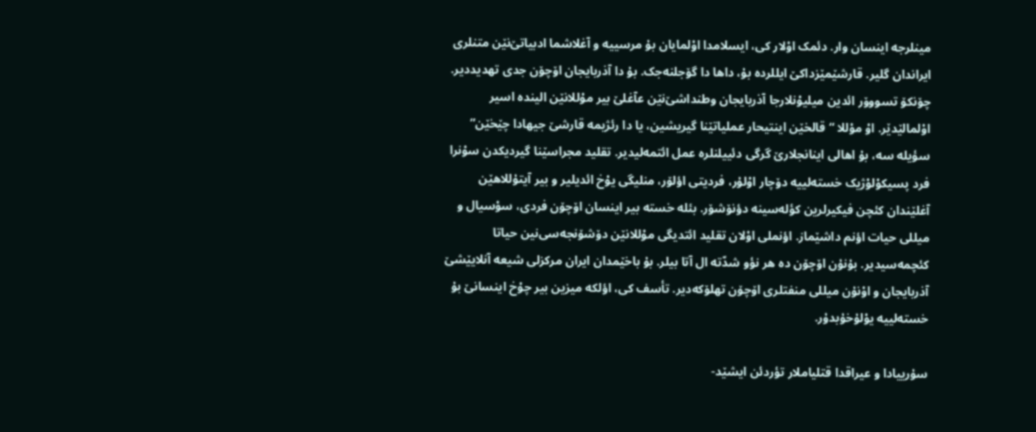مینلرجه اینسان وار. دئمک اوْلار کی، ایسلامدا اوْلمايان بۇ مرسیيه و آغلاشما ادبیاتێ‌نێن متنلری ایراندان گلیر. قارشێمێزداکێ ایللرده بۇ، داها دا گۆجلنه‌جک. بۇ دا آذربایجان اۆچۆن جدی تهدیددیر. چۆنکۆ تسووۆر ائدین میليوْنلارجا آذربایجان وطنداشێ‌نێن عآغلێ بیر موْللانێن الینده اسیر اوْلمالێدێر. اوْ موْللا “قالخێن اینتیحار عملیاتێنا گیریشین، يا دا رئژیمه قارشێ جیهادا چێخێن” سؤيله سه، بۇ اهالی اینانجلارێ گرگی دئيیلنلره عمل ائتمه‌لیدیر. تقلید مجراسێنا گیردیکدن سوْنرا فرد پسیکوْلوْژیک خسته‌لیيه دۆچار اوْلۇر، فردیتی اؤلۆر، منلیگی يوْخ ائدیلیر و بیر آيتۇللاهێن آغلێندان کئچن فیکیرلرین کؤله‌سینه دؤنۆشۆر. بئله خسته بیر اینسان اۆچۆن فردی، سوْسیال و میللی حیات اؤنم داشێماز. اؤنملی اوْلان تقلید ائتدیگی موْللانێن دۆشۆنجه‌سی‌نین حیاتا کئچمه‌سیدیر. بۇنۇن اۆچۆن ده هر نؤو شدّته ال آتا بیلر. بۇ باخێمدان ایران مرکزلی شیعه‌ آنلايێشێ آذربایجان و اوْنۇن میللی منفتلری اۆچۆن تهلۆکه‌‌دیر. تأسف کی، اؤلکه میزین بیر چوْخ اینسانێ بۇ خسته‌لیيه يوْلۇخۇبدۇر.

سۇریيادا و عیراقدا قتلیاملار تؤردئن ایشێد-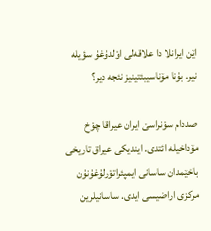اێن ایرانلا دا علاقه‌‌لی اوْلدۇغۇ سؤيله نیر. بۇنا مۆناسیبئتینیز نئجه دیر؟

صددام سوْنراسێ ایران عیراقا چوْخ مۆداخیله ائتدی. ایندیکی عیراق تاریخی باخێمدان ساسانی ایمپئراتوْرلۇغۇنۇن مرکزی اراضیسی ایدی. ساسانیلرین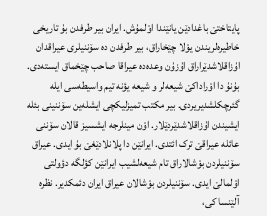پايتاختێ باغدادێن يانێندا اوْلمۇش. ایران بیر طرفدن بۇ تاریخی خاطیره‌لریندن يوْلا چێخاراق، بیر طرفدن ده سۆننیلری عیراقدان اۇزاقلاشدێراراق اۇزۇن وعده‌‌ده عیراقا صاحب چێخماق ایسته‌دی. بۇنۇ دا اوْراداکێ شیعه‌‌لر و شیعه‌ يؤنه تیم واسیطه‌‌سی ایله گئرچکلشدیریردی. بیر مکتب تمیزلیکچی ایشله‌ين سۆننینی بئله ایشیندن اۇزاقلاشدێردێلار. اوْن مینلرجه ایشسیز قالان سۆننی عائله‌‌ عیراقێ ترک ائتدی. ایرانێن دا پلانلادێغێ بۇ ایدی. عیراق سۆننیلردن بوْشالاراق تام شیعه‌‌لشیب ایرانێن کؤلگه دؤولتی اوْلمالێ ایدی. سۆننیلردن بوْشالان عیراق ایران دئمکدیر. نظره آلێنسا کی،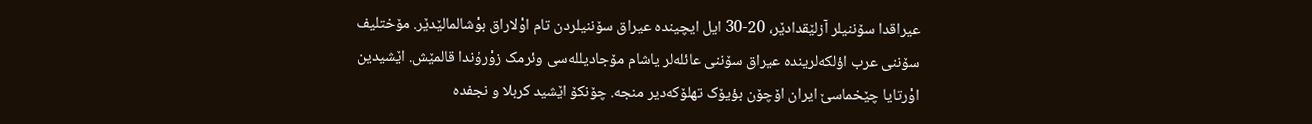عیراقدا سۆننیلر آزلێقدادێر، 20-30 ایل ایچینده عیراق سۆننیلردن تام اوْلاراق بوْشالمالێدێر. مۆختلیف سۆننی عرب اؤلکه‌لرینده عیراق سۆننی عائله‌‌لر ياشام مۆجادیلله‌سی وئرمک زوْرۇندا قالمێش. اێشیدین اوْرتايا چێخماسێ ایران اۆچۆن بؤيۆک تهلۆکه‌‌دیر منجه. چۆنکۆ اێشید کربلا و نجفده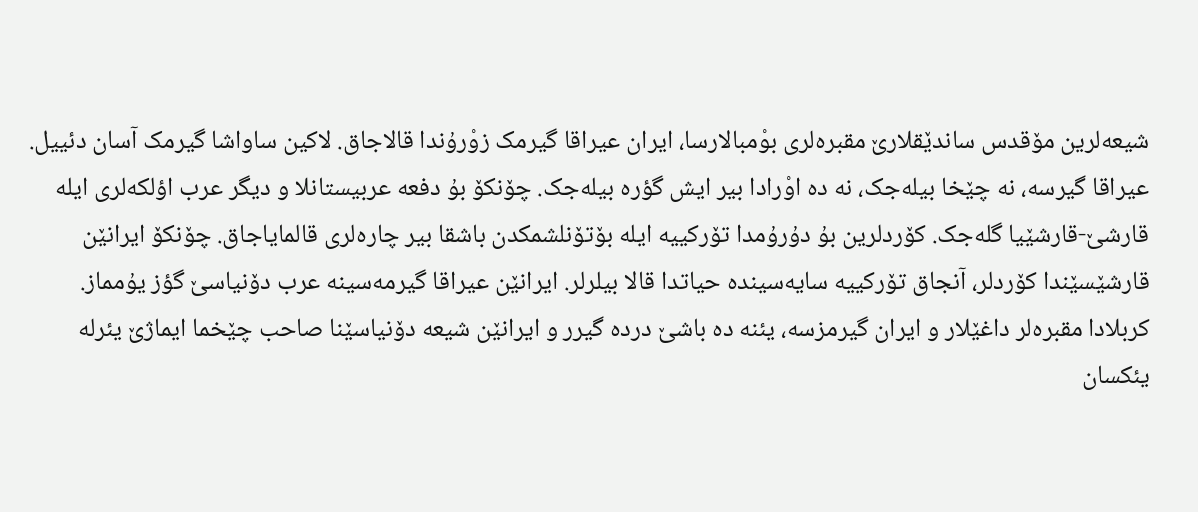شیعه‌‌لرین مۆقدس ساندێقلارێ مقبره‌لری بوْمبالارسا، ایران عیراقا گیرمک زوْرۇندا قالاجاق. لاکین ساواشا گیرمک آسان دئيیل. عیراقا گیرسه، نه چێخا بیله‌جک، نه ده اوْرادا بیر ایش گؤره بیله‌جک. چۆنکۆ بۇ دفعه‌‌ عربیستانلا و دیگر عرب اؤلکه‌لری ایله قارشێ-قارشێيا گله‌جک. کۆردلرین بۇ دۇرۇمدا تۆرکیيه ایله بۆتۆنلشمکدن باشقا بیر چاره‌لری قالماياجاق. چۆنکۆ ایرانێن قارشێسێندا کۆردلر، آنجاق تۆرکیيه سايه‌سینده حیاتدا قالا بیلرلر. ایرانێن عیراقا گیرمه‌سینه عرب دۆنياسێ گؤز يۇمماز. کربلادا مقبره‌لر داغێلار و ایران گیرمزسه، يئنه ده باشێ درده گیرر و ایرانێن شیعه‌ دۆنياسێنا صاحب چێخما ایماژێ يئرله يئکسان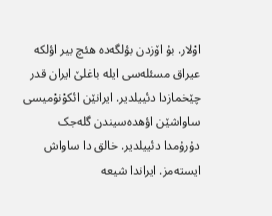اوْلار. بۇ اۆزدن بؤلگه‌ده هئچ بیر اؤلکه عیراق مسئله‌‌سی ایله باغلێ ایران قدر چێخمازدا دئيیلدیر. ایرانێن ائکوْنوْمیسی ساواشێن اؤهده‌سیندن گله‌جک دۇرۇمدا دئيیلدیر. خالق دا ساواش ایسته‌مز. ایراندا شیعه‌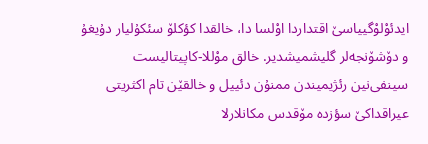ایدئوْلوْگیياسێ اقتداردا اوْلسا دا، خالقدا کؤکلۆ سئکۇليار دۇيغۇ و دۆشۆنجه‌لر گلیشمیشدیر. خالق موْللا-کاپیتالیست سینفی‌نین رئژیمیندن ممنۇن دئيیل و خالقێن تام اکثریتی عیراقداکێ سؤزده مۆقدس مکانلارلا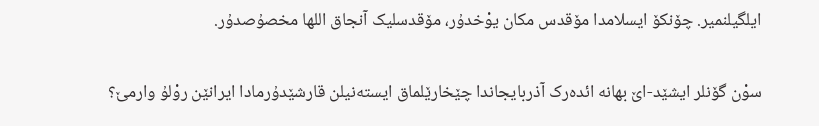ایلگیلنمیر. چۆنکۆ ایسلامدا مۆقدس مکان يوْخدۇر، مۆقدسلیک آنجاق اللها مخصۇصدۇر.

سوْن گۆنلر ایشێد-اێ بهانه ائده‌رک آذربایجاندا چێخارێلماق ایسته‌نیلن قارشێدۇرمادا ایرانێن روْلۇ وارمێ؟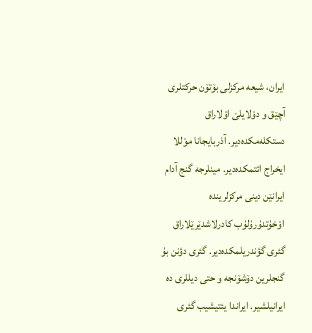ایران، شیعه‌ مرکزلی بۆتۆن حرکتلری آچێق و دوْلايلێ اوْلاراق دستکله‌مکده‌دیر. آذربایجانا موْللا ایخراج ائتمکده‌دیر. مینلرجه گنج آدام ایرانێن دینی مرکزلرینده اوْخۇتدۇرۇلۇب کادرلاشدێرێلاراق گئری گؤندریلمکده‌دیر. گئری دؤنن بۇ گنجلرین دۆشۆنجه و حتی دیللری ده ایرانیلشیر. ایراندا يئتیشیب گئری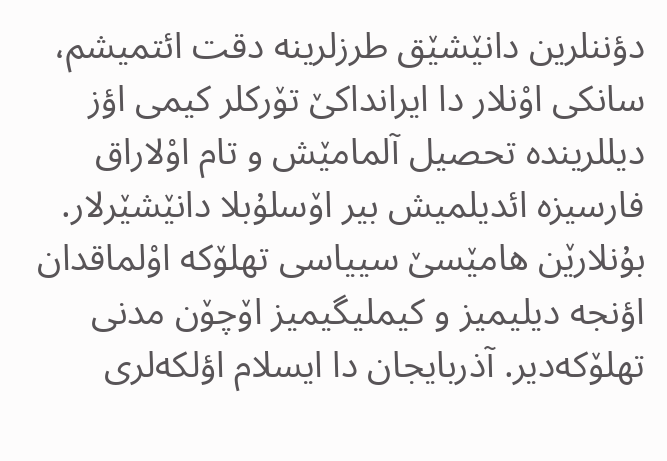دؤننلرین دانێشێق طرزلرینه دقت ائتمیشم، سانکی اوْنلار دا ایرانداکێ تۆرکلر کیمی اؤز دیللرینده تحصیل آلمامێش و تام اوْلاراق فارسیزه ائدیلمیش بیر اۆسلۇبلا دانێشێرلار. بۇنلارێن هامێسێ سیياسی تهلۆکه‌‌ اوْلماقدان اؤنجه دیلیمیز و کیملیگیمیز اۆچۆن مدنی تهلۆکه‌‌دیر. آذربایجان دا ایسلام اؤلکه‌لری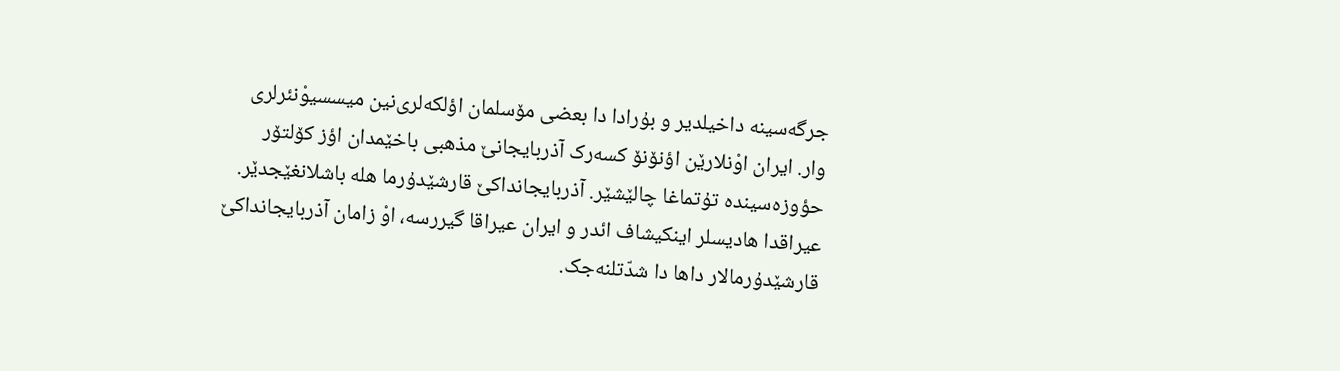جرگه‌سینه داخیلدیر و بۇرادا دا بعضی مۆسلمان اؤلکه‌لری‌نین میسسیوْنئرلری وار. ایران اوْنلارێن اؤنۆنۆ کسه‌رک آذربایجانێ مذهبی باخێمدان اؤز کۆلتۆر حؤوزه‌‌‌سینده تۇتماغا چالێشێر. آذربایجانداکێ قارشێدۇرما هله باشلانغێجدێر. عیراقدا هادیسلر اینکیشاف ائدر و ایران عیراقا گیررسه، اوْ زامان آذربایجانداکێ قارشێدۇرمالار داها دا شدّتلنه‌جک.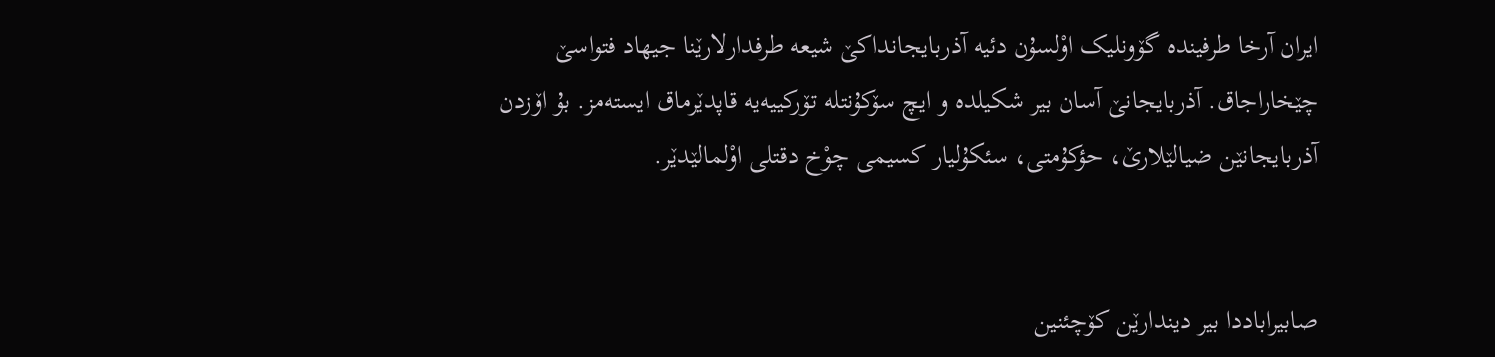ایران آرخا طرفینده گۆونلیک اوْلسۇن دئيه آذربایجانداکێ شیعه‌ طرفدارلارێنا جیهاد فتواسێ چێخاراجاق. آذربایجانێ آسان بیر شکیلده و ایچ سۆکۇنتله تۆرکیيه‌يه قاپدێرماق ایسته‌مز. بۇ اۆزدن آذربایجانێن ضیالێلارێ، حؤکۇمتی، سئکۇليار کسیمی چوْخ دقتلی اوْلمالێدێر.


صابیراباددا بیر دیندارێن کۆچئنین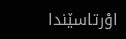اوْرتاسێندا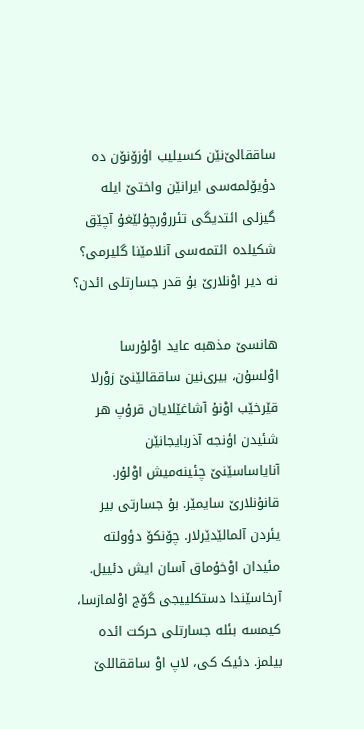ساققالێ‌نێن کسیلیب اؤزۆنۆن ده دؤيۆلمه‌سی ایرانێن واختێ ایله گیزلی ائتدیگی تئرروْرچۇلێغۇ آچێق شکیلده ائتمه‌سی آنلامێنا گلیرمی؟ نه دیر اوْنلارێ بۇ قدر جسارتلی ائدن؟

هانسێ مذهبه عاید اوْلۇرسا اوْلسۇن، بیری‌نین ساققالێنێ زوْرلا قێرخێب اوْنۇ آشاغێلايان قرۇپ هر شئيدن اؤنجه آذربایجانێن آناياساسێنێ چئينه‌میش اوْلۇر. قانۇنلارێ سايمێر. بۇ جسارتی بیر يئردن آلمالێدێرلار. چۆنکۆ دؤولته مئيدان اوْخۇماق آسان ایش دئيیل. آرخاسێندا دستکليیجی گۆج اوْلمازسا، کیمسه بئله جسارتلی حرکت ائده بیلمز. دئيک کی، لاپ اوْ ساققاللێ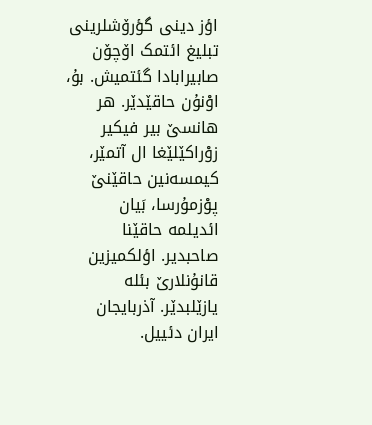اؤز دینی گؤرۆشلرینی تبلیغ ائتمک اۆچۆن صابیرابادا گئتمیش. بۇ، اوْنۇن حاقێدێر. هر هانسێ بیر فیکیر زوْراکێلێغا ال آتمێر، کیمسه‌نین حاقێنێ پوْزمۇرسا، بَيان ائدیلمه حاقێنا صاحبدیر. اؤلکمیزین قانۇنلارێ بئله يازێلبدێر. آذربایجان ایران دئيیل.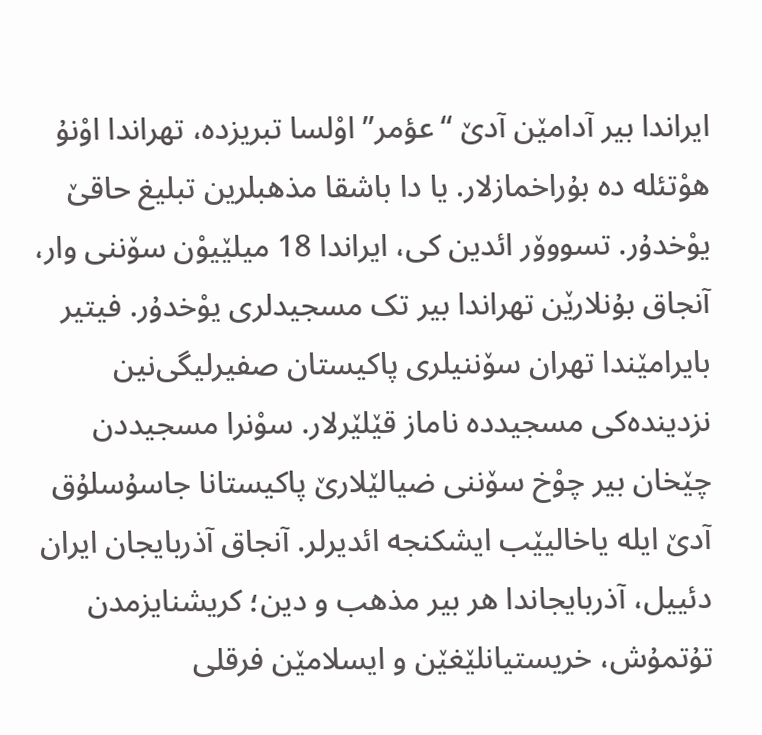ایراندا بیر آدامێن آدێ “عؤمر” اوْلسا تبریزده، تهراندا اوْنۇ هوْتئله ده بۇراخمازلار. يا دا باشقا مذهبلرین تبلیغ حاقێ يوْخدۇر. تسووۆر ائدین کی، ایراندا 18 میلێيوْن سۆننی وار، آنجاق بۇنلارێن تهراندا بیر تک مسجیدلری يوْخدۇر. فیتیر بايرامێندا تهران سۆننیلری پاکیستان صفیرلیگی‌نین نزدینده‌کی مسجیدده ناماز قێلێرلار. سوْنرا مسجیددن چێخان بیر چوْخ سۆننی ضیالێلارێ پاکیستانا جاسۇسلۇق آدێ ایله ياخاليێب ایشکنجه ائدیرلر. آنجاق آذربایجان ایران دئيیل، آذربایجاندا هر بیر مذهب و دین؛ کریشنایزمدن تۇتمۇش، خریستیانلێغێن و ایسلامێن فرقلی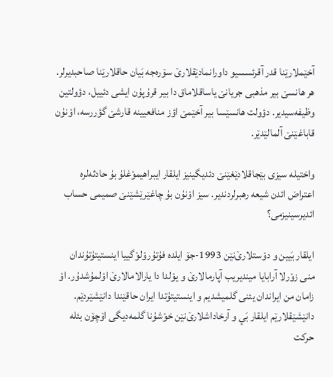آخێملارێنا قدر آقرئسسیو داورانمادێقلارێ سۆره‌جه بَيان حاقلارێنا صاحبدیرلر. هر هانسێ بیر مذهبی جريانێ ياساقلاماق دا بیر قرۇپۇن ایشی دئيیل، دؤولتین وظیفه‌‌سیدیر. دؤولت هانسێسا بیر آخێمێ اؤز منافعيینه قارشێ گؤررسه، اوْنۇن قاباغێنێ آلمالێدێر.

واختیله سیزی بێجاقلادێغێنێ دئدیگینیز ایلقار ایبراهیموْغلۇ بۇ حادثه‌‌لره اعتراض ائدن شیعه‌ رهبرلردندیر. سیز اوْنۇن بۇ چاغێرێشێنێ صمیمی حساب ائدیرسینیزمی؟

ایلقار بَيین و دوْستلارێ‌نێن 1993-جۆ ایلده فۇتۇروْلوْگیيا اینستیتۇتۇندان منی زوْرلا آرابايا میندیریب آپارمالارێ و يوْلدا دا يارالامالارێ اوْلمۇشدۇر. اوْ زامان من ایراندان يئنی گلمیشدیم و اینستیتۇتدا ایران حاقێندا دانێشێردێم. دانێشێقلارێم ایلقار بَي و آرخاداشلارێ‌نێن خوْشۇنا گلمه‌دیگی اۆچۆن بئله حرکت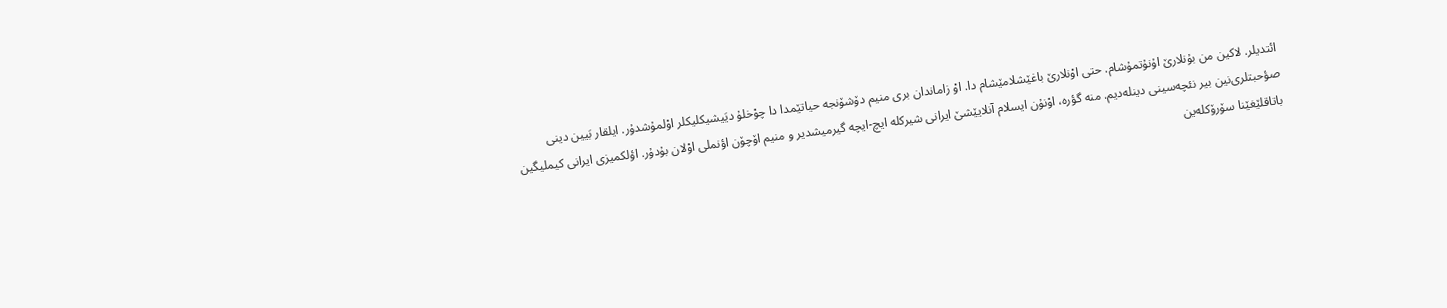ائتدیلر. لاکین من بۇنلارێ اۇنۇتمۇشام. حتی اوْنلارێ باغێشلامێشام دا. اوْ زاماندان بری منیم دۆشۆنجه حیاتێمدا دا چوْخلۇ ديَیشیکلیکلر اوْلمۇشدۇر. ایلقار بَيین دینی صؤحبتلری‌نین بیر نئچه‌سینی دینله‌دیم. منه گؤره، اوْنۇن ایسلام آنلايێشێ ایرانی شیرکله ایچ-ایچه گیرمیشدیر و منیم اۆچۆن اؤنملی اوْلان بۇدۇر. اؤلکمیزی ایرانی کیملیگین باتاقلێغێنا سۆرۆکله‌ين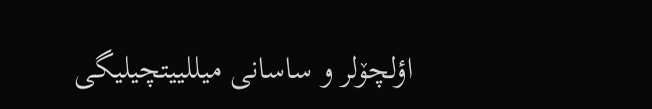اؤلچۆلر و ساسانی میللیيتچیلیگی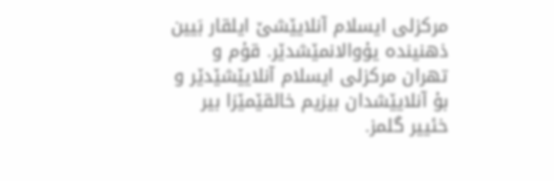مرکزلی ایسلام آنلايێشێ ایلقار بَيین ذهنینده يۇوالانمێشدێر. قۇم و تهران مرکزلی ایسلام آنلايێشێدێر و بۇ آنلايێشدان بیزیم خالقێمێزا بیر خئيیر گلمز.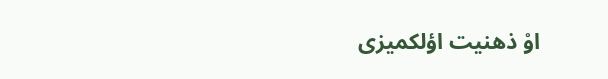اوْ ذهنیت اؤلکمیزی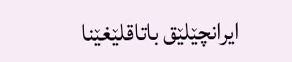ایرانچێلێق باتاقلێغێنا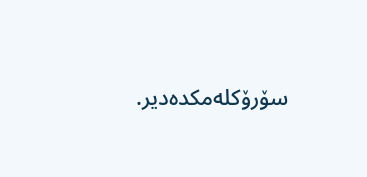سۆرۆکله‌مکده‌دیر.